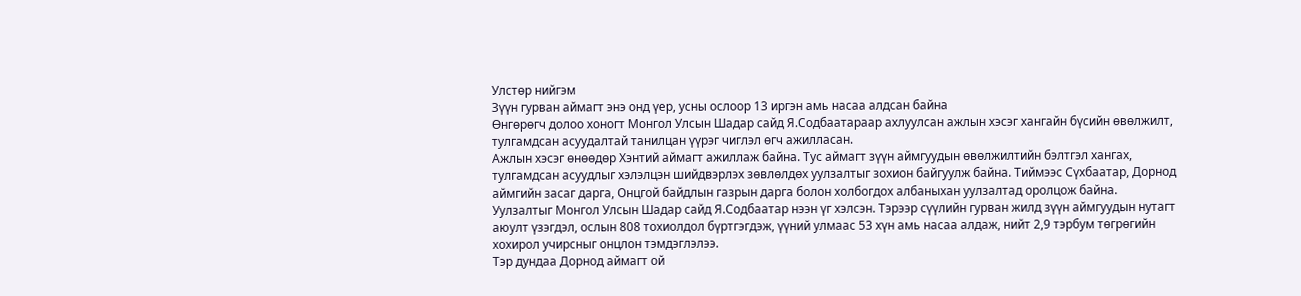Улстөр нийгэм
Зүүн гурван аймагт энэ онд үер, усны ослоор 13 иргэн амь насаа алдсан байна
Өнгөрөгч долоо хоногт Монгол Улсын Шадар сайд Я.Содбаатараар ахлуулсан ажлын хэсэг хангайн бүсийн өвөлжилт, тулгамдсан асуудалтай танилцан үүрэг чиглэл өгч ажилласан.
Ажлын хэсэг өнөөдөр Хэнтий аймагт ажиллаж байна. Тус аймагт зүүн аймгуудын өвөлжилтийн бэлтгэл хангах, тулгамдсан асуудлыг хэлэлцэн шийдвэрлэх зөвлөлдөх уулзалтыг зохион байгуулж байна. Тиймээс Сүхбаатар, Дорнод аймгийн засаг дарга, Онцгой байдлын газрын дарга болон холбогдох албаныхан уулзалтад оролцож байна.
Уулзалтыг Монгол Улсын Шадар сайд Я.Содбаатар нээн үг хэлсэн. Тэрээр сүүлийн гурван жилд зүүн аймгуудын нутагт аюулт үзэгдэл, ослын 808 тохиолдол бүртгэгдэж, үүний улмаас 53 хүн амь насаа алдаж, нийт 2,9 тэрбум төгрөгийн хохирол учирсныг онцлон тэмдэглэлээ.
Тэр дундаа Дорнод аймагт ой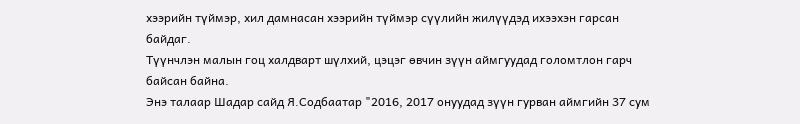хээрийн түймэр, хил дамнасан хээрийн түймэр сүүлийн жилүүдэд ихээхэн гарсан байдаг.
Түүнчлэн малын гоц халдварт шүлхий, цэцэг өвчин зүүн аймгуудад голомтлон гарч байсан байна.
Энэ талаар Шадар сайд Я.Содбаатар "2016, 2017 онуудад зүүн гурван аймгийн 37 сум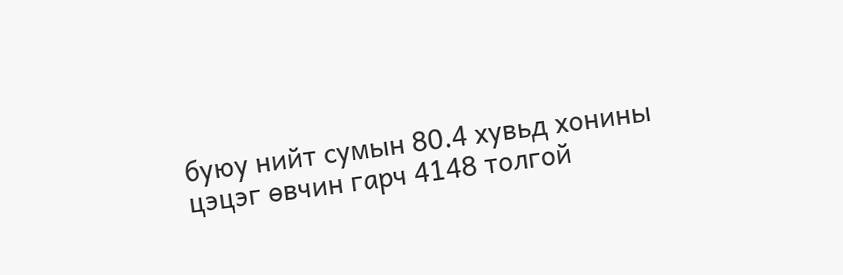буюу нийт сумын 80.4 хувьд хонины цэцэг өвчин гарч 4148 толгой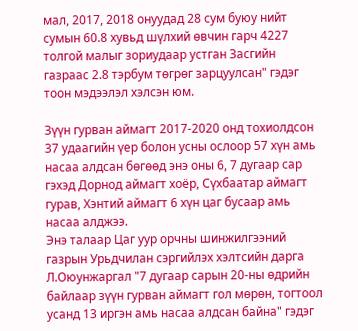мал, 2017, 2018 онуудад 28 сум буюу нийт сумын 60.8 хувьд шүлхий өвчин гарч 4227 толгой малыг зориудаар устган Засгийн газраас 2.8 тэрбум төгрөг зарцуулсан" гэдэг тоон мэдээлэл хэлсэн юм.

Зүүн гурван аймагт 2017-2020 онд тохиолдсон 37 удаагийн үер болон усны ослоор 57 хүн амь насаа алдсан бөгөөд энэ оны 6, 7 дугаар сар гэхэд Дорнод аймагт хоёр, Сүхбаатар аймагт гурав, Хэнтий аймагт 6 хүн цаг бусаар амь насаа алджээ.
Энэ талаар Цаг уур орчны шинжилгээний газрын Урьдчилан сэргийлэх хэлтсийн дарга Л.Оюунжаргал "7 дугаар сарын 20-ны өдрийн байлаар зүүн гурван аймагт гол мөрөн, тогтоол усанд 13 иргэн амь насаа алдсан байна" гэдэг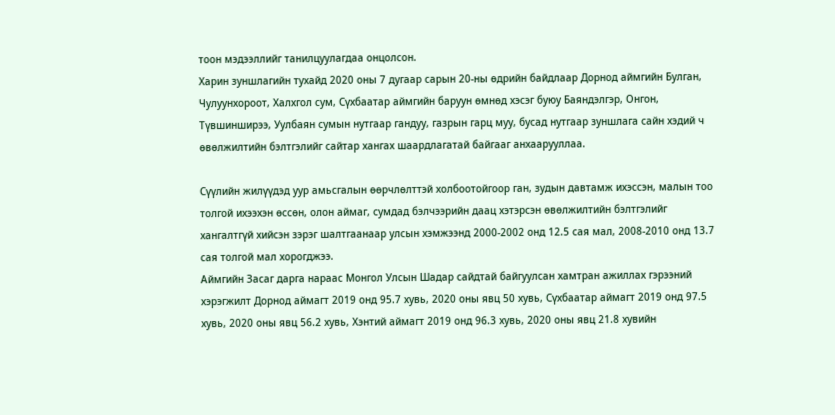тоон мэдээллийг танилцуулагдаа онцолсон.
Харин зуншлагийн тухайд 2020 оны 7 дугаар сарын 20-ны өдрийн байдлаар Дорнод аймгийн Булган, Чулуунхороот, Халхгол сум, Сүхбаатар аймгийн баруун өмнөд хэсэг буюу Баяндэлгэр, Онгон, Түвшинширээ, Уулбаян сумын нутгаар гандуу, газрын гарц муу, бусад нутгаар зуншлага сайн хэдий ч өвөлжилтийн бэлтгэлийг сайтар хангах шаардлагатай байгааг анхаарууллаа.

Сүүлийн жилүүдэд уур амьсгалын өөрчлөлттэй холбоотойгоор ган, зудын давтамж ихэссэн, малын тоо толгой ихээхэн өссөн, олон аймаг, сумдад бэлчээрийн даац хэтэрсэн өвөлжилтийн бэлтгэлийг хангалтгүй хийсэн зэрэг шалтгаанаар улсын хэмжээнд 2000-2002 онд 12.5 сая мал, 2008-2010 онд 13.7 сая толгой мал хорогджээ.
Аймгийн Засаг дарга нараас Монгол Улсын Шадар сайдтай байгуулсан хамтран ажиллах гэрээний хэрэгжилт Дорнод аймагт 2019 онд 95.7 хувь, 2020 оны явц 50 хувь, Сүхбаатар аймагт 2019 онд 97.5 хувь, 2020 оны явц 56.2 хувь, Хэнтий аймагт 2019 онд 96.3 хувь, 2020 оны явц 21.8 хувийн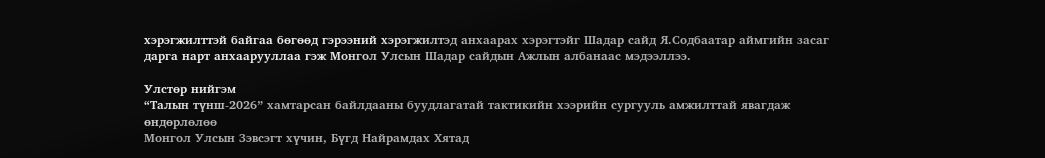хэрэгжилттэй байгаа бөгөөд гэрээний хэрэгжилтэд анхаарах хэрэгтэйг Шадар сайд Я.Содбаатар аймгийн засаг дарга нарт анхаарууллаа гэж Монгол Улсын Шадар сайдын Ажлын албанаас мэдээллээ.

Улстөр нийгэм
“Талын түнш-2026” хамтарсан байлдааны буудлагатай тактикийн хээрийн сургууль амжилттай явагдаж өндөрлөлөө
Монгол Улсын Зэвсэгт хүчин, Бүгд Найрамдах Хятад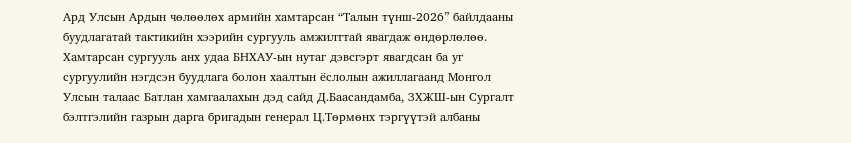Ард Улсын Ардын чөлөөлөх армийн хамтарсан “Талын түнш-2026” байлдааны буудлагатай тактикийн хээрийн сургууль амжилттай явагдаж өндөрлөлөө.
Хамтарсан сургууль анх удаа БНХАУ-ын нутаг дэвсгэрт явагдсан ба уг сургуулийн нэгдсэн буудлага болон хаалтын ёслолын ажиллагаанд Монгол Улсын талаас Батлан хамгаалахын дэд сайд Д.Баасандамба, ЗХЖШ-ын Сургалт бэлтгэлийн газрын дарга бригадын генерал Ц.Төрмөнх тэргүүтэй албаны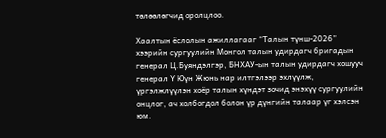төлөөлөгчид оролцлоо.

Хаалтын ёслолын ажиллагааг “Талын түнш-2026” хээрийн сургуулийн Монгол талын удирдагч бригадын генерал Ц.Буяндэлгэр, БНХАУ-ын талын удирдагч хошууч генерал Ү Юүн Жюнь нар илтгэлээр эхлүүлж, үргэлжлүүлэн хоёр талын хүндэт зочид энэхүү сургуулийн онцлог, ач холбогдол болон үр дүнгийн талаар үг хэлсэн юм.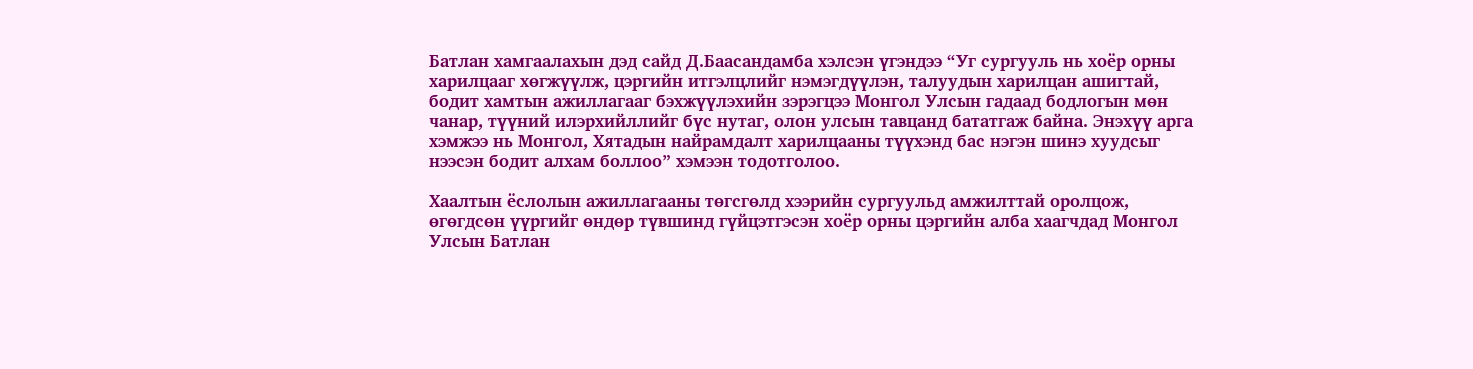Батлан хамгаалахын дэд сайд Д.Баасандамба хэлсэн үгэндээ “Уг сургууль нь хоёр орны харилцааг хөгжүүлж, цэргийн итгэлцлийг нэмэгдүүлэн, талуудын харилцан ашигтай, бодит хамтын ажиллагааг бэхжүүлэхийн зэрэгцээ Монгол Улсын гадаад бодлогын мөн чанар, түүний илэрхийллийг бүс нутаг, олон улсын тавцанд бататгаж байна. Энэхүү арга хэмжээ нь Монгол, Хятадын найрамдалт харилцааны түүхэнд бас нэгэн шинэ хуудсыг нээсэн бодит алхам боллоо” хэмээн тодотголоо.

Хаалтын ёслолын ажиллагааны төгсгөлд хээрийн сургуульд амжилттай оролцож, өгөгдсөн үүргийг өндөр түвшинд гүйцэтгэсэн хоёр орны цэргийн алба хаагчдад Монгол Улсын Батлан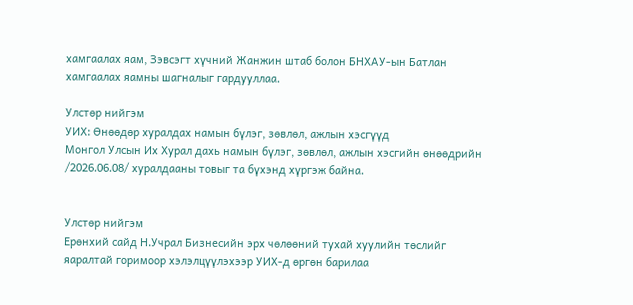хамгаалах яам, Зэвсэгт хүчний Жанжин штаб болон БНХАУ-ын Батлан хамгаалах яамны шагналыг гардууллаа.

Улстөр нийгэм
УИХ: Өнөөдөр хуралдах намын бүлэг, зөвлөл, ажлын хэсгүүд
Монгол Улсын Их Хурал дахь намын бүлэг, зөвлөл, ажлын хэсгийн өнөөдрийн /2026.06.08/ хуралдааны товыг та бүхэнд хүргэж байна.


Улстөр нийгэм
Ерөнхий сайд Н.Учрал Бизнесийн эрх чөлөөний тухай хуулийн төслийг яаралтай горимоор хэлэлцүүлэхээр УИХ-д өргөн барилаа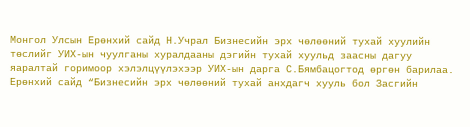Монгол Улсын Ерөнхий сайд Н.Учрал Бизнесийн эрх чөлөөний тухай хуулийн төслийг УИХ-ын чуулганы хуралдааны дэгийн тухай хуульд заасны дагуу яаралтай горимоор хэлэлцүүлэхээр УИХ-ын дарга С.Бямбацогтод өргөн барилаа.
Ерөнхий сайд “Бизнесийн эрх чөлөөний тухай анхдагч хууль бол Засгийн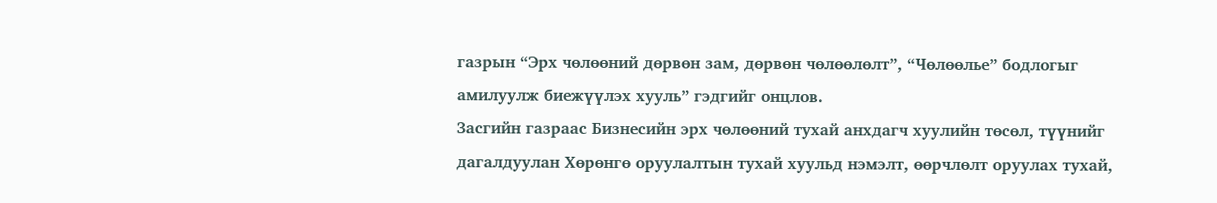газрын “Эрх чөлөөний дөрвөн зам, дөрвөн чөлөөлөлт”, “Чөлөөлье” бодлогыг амилуулж биежүүлэх хууль” гэдгийг онцлов.
Засгийн газраас Бизнесийн эрх чөлөөний тухай анхдагч хуулийн төсөл, түүнийг дагалдуулан Хөрөнгө оруулалтын тухай хуульд нэмэлт, өөрчлөлт оруулах тухай,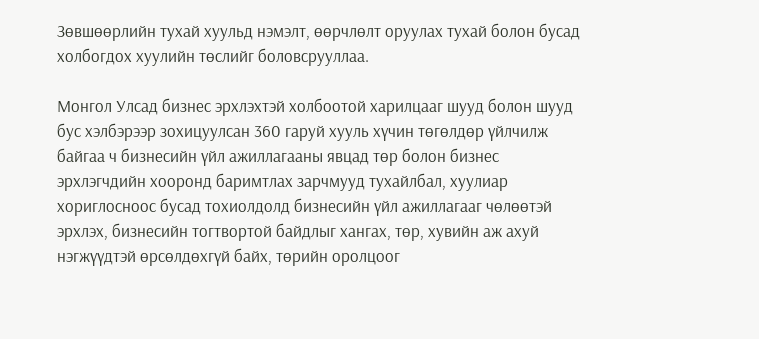Зөвшөөрлийн тухай хуульд нэмэлт, өөрчлөлт оруулах тухай болон бусад холбогдох хуулийн төслийг боловсрууллаа.

Монгол Улсад бизнес эрхлэхтэй холбоотой харилцааг шууд болон шууд бус хэлбэрээр зохицуулсан 360 гаруй хууль хүчин төгөлдөр үйлчилж байгаа ч бизнесийн үйл ажиллагааны явцад төр болон бизнес эрхлэгчдийн хооронд баримтлах зарчмууд тухайлбал, хуулиар хориглосноос бусад тохиолдолд бизнесийн үйл ажиллагааг чөлөөтэй эрхлэх, бизнесийн тогтвортой байдлыг хангах, төр, хувийн аж ахуй нэгжүүдтэй өрсөлдөхгүй байх, төрийн оролцоог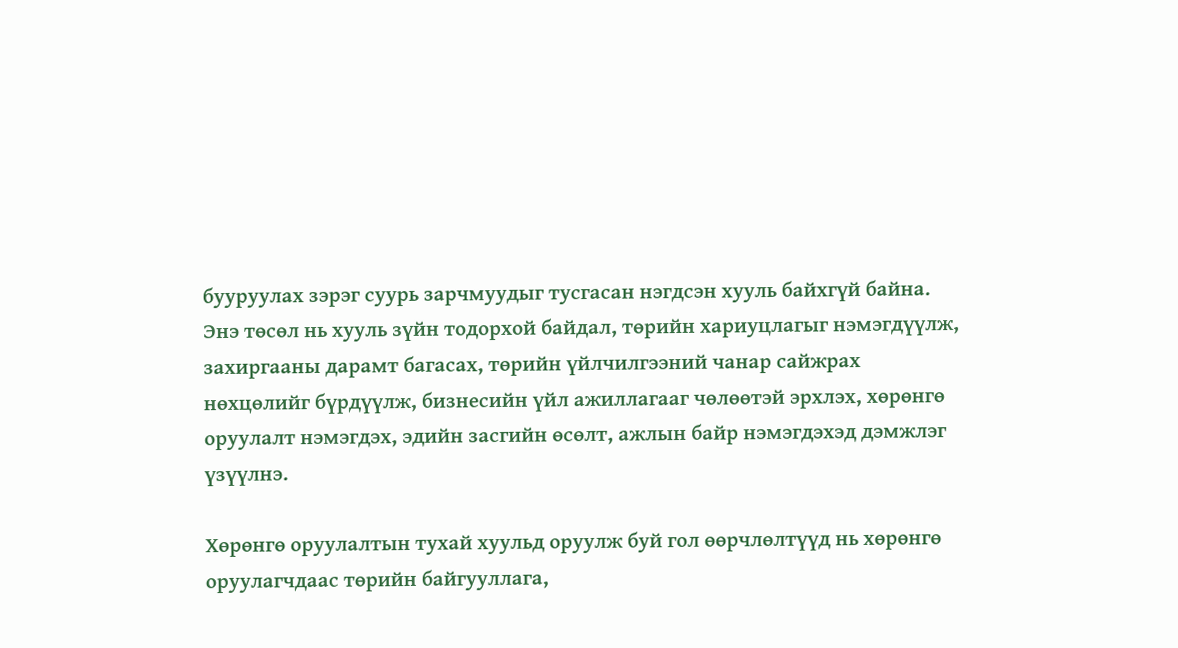бууруулах зэрэг суурь зарчмуудыг тусгасан нэгдсэн хууль байхгүй байна.
Энэ төсөл нь хууль зүйн тодорхой байдал, төрийн хариуцлагыг нэмэгдүүлж, захиргааны дарамт багасах, төрийн үйлчилгээний чанар сайжрах нөхцөлийг бүрдүүлж, бизнесийн үйл ажиллагааг чөлөөтэй эрхлэх, хөрөнгө оруулалт нэмэгдэх, эдийн засгийн өсөлт, ажлын байр нэмэгдэхэд дэмжлэг үзүүлнэ.

Хөрөнгө оруулалтын тухай хуульд оруулж буй гол өөрчлөлтүүд нь хөрөнгө оруулагчдаас төрийн байгууллага,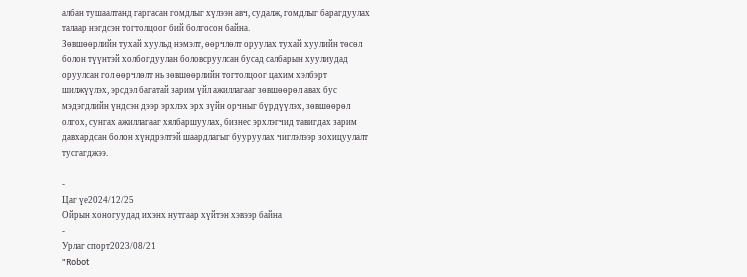албан тушаалтанд гаргасан гомдлыг хүлээн авч, судалж, гомдлыг барагдуулах талаар нэгдсэн тогтолцоог бий болгосон байна.
Зөвшөөрлийн тухай хуульд нэмэлт, өөрчлөлт оруулах тухай хуулийн төсөл болон түүнтэй холбогдуулан боловсруулсан бусад салбарын хуулиудад оруулсан гол өөрчлөлт нь зөвшөөрлийн тогтолцоог цахим хэлбэрт шилжүүлэх, эрсдэл багатай зарим үйл ажиллагааг зөвшөөрөл авах бус мэдэгдлийн үндсэн дээр эрхлэх эрх зүйн орчныг бүрдүүлэх, зөвшөөрөл олгох, сунгах ажиллагааг хялбаршуулах, бизнес эрхлэгчид тавигдах зарим давхардсан болон хүндрэлтэй шаардлагыг бууруулах чиглэлээр зохицуулалт тусгагджээ.

-
Цаг үе2024/12/25
Ойрын хоногуудад ихэнх нутгаар хүйтэн хэвээр байна
-
Урлаг спорт2023/08/21
"Robot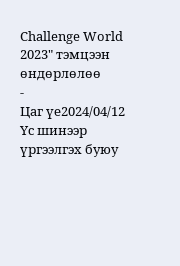Challenge World 2023" тэмцээн өндөрлөлөө
-
Цаг үе2024/04/12
Үс шинээр үргээлгэх буюу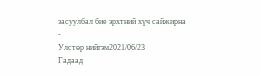засуулбал бие эрхтний хүч сайжирна
-
Улстөр нийгэм2021/06/23
Гадаад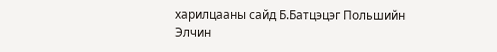харилцааны сайд Б.Батцэцэг Польшийн Элчин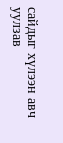сайдыг хүлээн авч уулзав